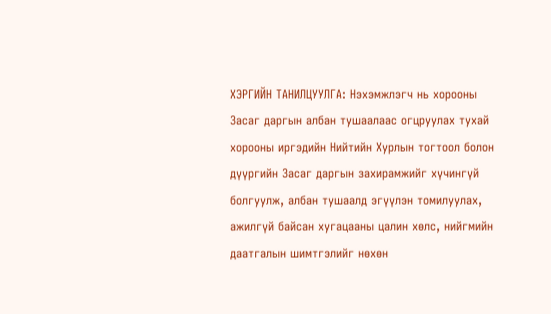ХЭРГИЙН ТАНИЛЦУУЛГА: Нэхэмжлэгч нь хорооны Засаг даргын албан тушаалаас огцруулах тухай хорооны иргэдийн Нийтийн Хурлын тогтоол болон дүүргийн Засаг даргын захирамжийг хүчингүй болгуулж, албан тушаалд эгүүлэн томилуулах, ажилгүй байсан хугацааны цалин хөлс, нийгмийн даатгалын шимтгэлийг нөхөн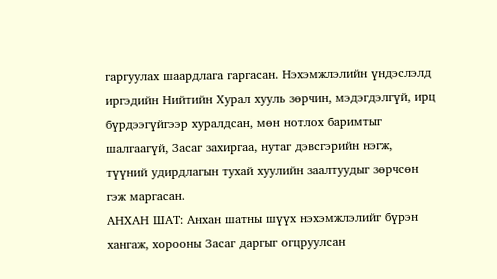гаргуулах шаардлага гаргасан. Нэхэмжлэлийн үндэслэлд иргэдийн Нийтийн Хурал хууль зөрчин, мэдэгдэлгүй, ирц бүрдээгүйгээр хуралдсан, мөн нотлох баримтыг шалгаагүй, Засаг захиргаа, нутаг дэвсгэрийн нэгж, түүний удирдлагын тухай хуулийн заалтуудыг зөрчсөн гэж маргасан.
АНХАН ШАТ: Анхан шатны шүүх нэхэмжлэлийг бүрэн хангаж, хорооны Засаг даргыг огцруулсан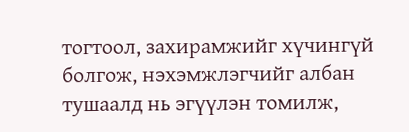тогтоол, захирамжийг хүчингүй болгож, нэхэмжлэгчийг албан тушаалд нь эгүүлэн томилж,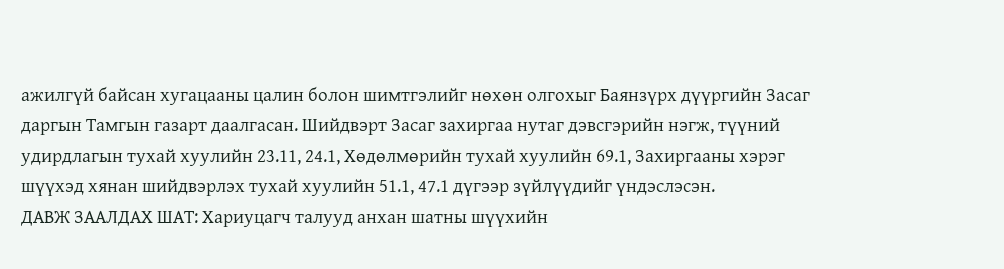ажилгүй байсан хугацааны цалин болон шимтгэлийг нөхөн олгохыг Баянзүрх дүүргийн Засаг даргын Тамгын газарт даалгасан. Шийдвэрт Засаг захиргаа нутаг дэвсгэрийн нэгж, түүний удирдлагын тухай хуулийн 23.11, 24.1, Хөдөлмөрийн тухай хуулийн 69.1, Захиргааны хэрэг шүүхэд хянан шийдвэрлэх тухай хуулийн 51.1, 47.1 дүгээр зүйлүүдийг үндэслэсэн.
ДАВЖ ЗААЛДАХ ШАТ: Хариуцагч талууд анхан шатны шүүхийн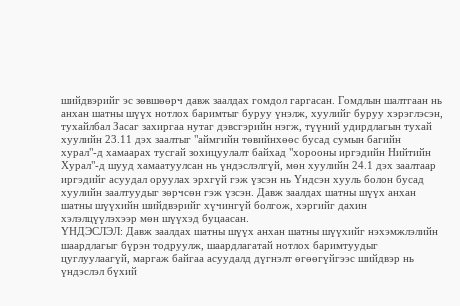шийдвэрийг эс зөвшөөрч давж заалдах гомдол гаргасан. Гомдлын шалтгаан нь анхан шатны шүүх нотлох баримтыг буруу үнэлж, хуулийг буруу хэрэглэсэн, тухайлбал Засаг захиргаа нутаг дэвсгэрийн нэгж, түүний удирдлагын тухай хуулийн 23.11 дэх заалтыг "аймгийн төвийнхөөс бусад сумын багийн хурал"-д хамаарах тусгай зохицуулалт байхад "хорооны иргэдийн Нийтийн Хурал"-д шууд хамаатуулсан нь үндэслэлгүй, мөн хуулийн 24.1 дэх заалтаар иргэдийг асуудал оруулах эрхгүй гэж үзсэн нь Үндсэн хууль болон бусад хуулийн заалтуудыг зөрчсөн гэж үзсэн. Давж заалдах шатны шүүх анхан шатны шүүхийн шийдвэрийг хүчингүй болгож, хэргийг дахин хэлэлцүүлэхээр мөн шүүхэд буцаасан.
ҮНДЭСЛЭЛ: Давж заалдах шатны шүүх анхан шатны шүүхийг нэхэмжлэлийн шаардлагыг бүрэн тодруулж, шаардлагатай нотлох баримтуудыг цуглуулаагүй, маргаж байгаа асуудалд дүгнэлт өгөөгүйгээс шийдвэр нь үндэслэл бүхий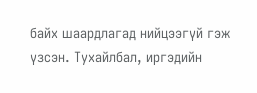байх шаардлагад нийцээгүй гэж үзсэн. Тухайлбал, иргэдийн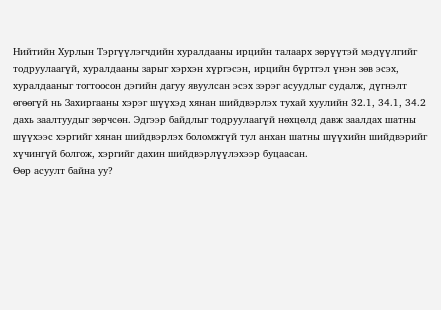Нийтийн Хурлын Тэргүүлэгчдийн хуралдааны ирцийн талаарх зөрүүтэй мэдүүлгийг тодруулаагүй, хуралдааны зарыг хэрхэн хүргэсэн, ирцийн бүртгэл үнэн зөв эсэх, хуралдааныг тогтоосон дэгийн дагуу явуулсан эсэх зэрэг асуудлыг судалж, дүгнэлт өгөөгүй нь Захиргааны хэрэг шүүхэд хянан шийдвэрлэх тухай хуулийн 32.1, 34.1, 34.2 дахь заалтуудыг зөрчсөн. Эдгээр байдлыг тодруулаагүй нөхцөлд давж заалдах шатны шүүхээс хэргийг хянан шийдвэрлэх боломжгүй тул анхан шатны шүүхийн шийдвэрийг хүчингүй болгож, хэргийг дахин шийдвэрлүүлэхээр буцаасан.
Өөр асуулт байна уу?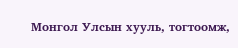Монгол Улсын хууль, тогтоомж,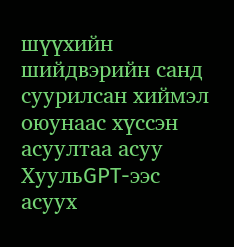шүүхийн шийдвэрийн санд суурилсан хиймэл оюунаас хүссэн асуултаа асуу
ХуульGPT-ээс асуух